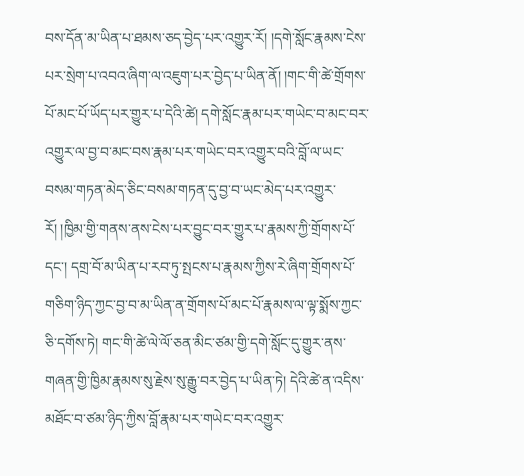བས་དོན་མ་ཡིན་པ་ཐམས་ཅད་བྱེད་པར་འགྱུར་རོ། །དགེ་སློང་རྣམས་ངེས་པར་སྲེག་པ་འབའ་ཞིག་ལ་འཇུག་པར་བྱེད་པ་ཡིན་ནོ། །གང་གི་ཚེ་གྲོགས་པོ་མང་པོ་ཡོད་པར་གྱུར་པ་དེའི་ཚེ། དགེ་སློང་རྣམ་པར་གཡེང་བ་མང་བར་འགྱུར་ལ་བྱ་བ་མང་བས་རྣམ་པར་གཡེང་བར་འགྱུར་བའི་བློ་ལ་ཡང་བསམ་གཏན་མེད་ཅིང་བསམ་གཏན་དུ་བྱ་བ་ཡང་མེད་པར་འགྱུར་རོ། །ཁྱིམ་གྱི་གནས་ནས་ངེས་པར་བྱུང་བར་གྱུར་པ་རྣམས་ཀྱི་གྲོགས་པོ་དང་། དགྲ་བོ་མ་ཡིན་པ་རབ་ཏུ་སྤངས་པ་རྣམས་ཀྱིས་རེ་ཞིག་གྲོགས་པོ་གཅིག་ཉིད་ཀྱང་བྱ་བ་མ་ཡིན་ན་གྲོགས་པོ་མང་པོ་རྣམས་ལ་ལྟ་སྨོས་ཀྱང་ཅི་དགོས་ཏེ། གང་གི་ཚེ་ལེ་ལོ་ཅན་མིང་ཙམ་གྱི་དགེ་སློང་དུ་གྱུར་ནས་གཞན་གྱི་ཁྱིམ་རྣམས་སུ་རྗེས་སུ་རྒྱུ་བར་བྱེད་པ་ཡིན་ཏེ། དེའི་ཚེ་ན་འདིས་མཐོང་བ་ཙམ་ཉིད་ཀྱིས་བློ་རྣམ་པར་གཡེང་བར་འགྱུར་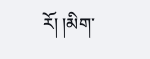རོ། །མིག་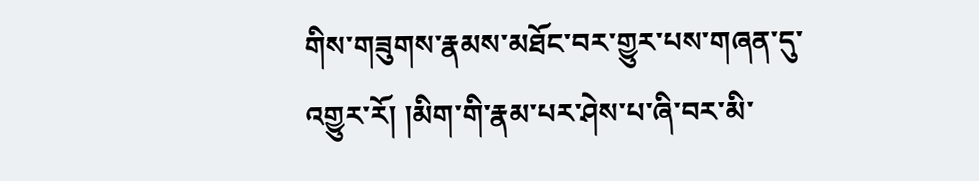གིས་གཟུགས་རྣམས་མཐོང་བར་གྱུར་པས་གཞན་དུ་འགྱུར་རོ། །མིག་གི་རྣམ་པར་ཤེས་པ་ཞི་བར་མི་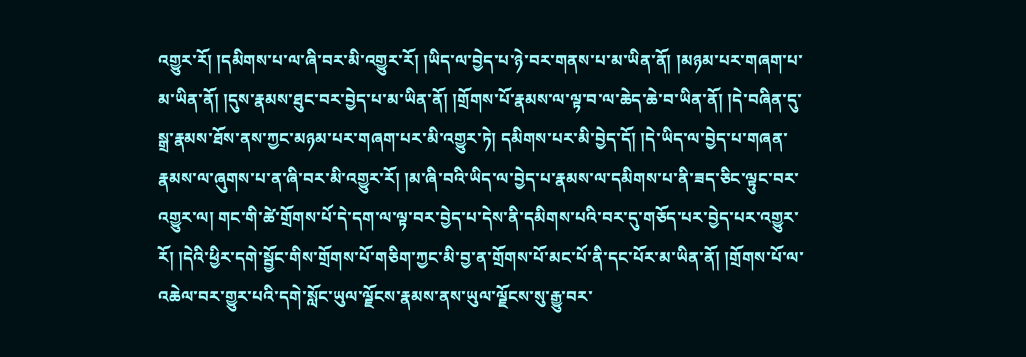འགྱུར་རོ། །དམིགས་པ་ལ་ཞི་བར་མི་འགྱུར་རོ། །ཡིད་ལ་བྱེད་པ་ཉེ་བར་གནས་པ་མ་ཡིན་ནོ། །མཉམ་པར་གཞག་པ་མ་ཡིན་ནོ། །དུས་རྣམས་ཐུང་བར་བྱེད་པ་མ་ཡིན་ནོ། །གྲོགས་པོ་རྣམས་ལ་ལྟ་བ་ལ་ཆེད་ཆེ་བ་ཡིན་ནོ། །དེ་བཞིན་དུ་སྒྲ་རྣམས་ཐོས་ནས་ཀྱང་མཉམ་པར་གཞག་པར་མི་འགྱུར་ཏེ། དམིགས་པར་མི་བྱེད་དོ། །དེ་ཡིད་ལ་བྱེད་པ་གཞན་རྣམས་ལ་ཞུགས་པ་ན་ཞི་བར་མི་འགྱུར་རོ། །མ་ཞི་བའི་ཡིད་ལ་བྱེད་པ་རྣམས་ལ་དམིགས་པ་ནི་ཟད་ཅིང་ལྟུང་བར་འགྱུར་ལ། གང་གི་ཚེ་གྲོགས་པོ་དེ་དག་ལ་ལྟ་བར་བྱེད་པ་དེས་ནི་དམིགས་པའི་བར་དུ་གཅོད་པར་བྱེད་པར་འགྱུར་རོ། །དེའི་ཕྱིར་དགེ་སྦྱོང་གིས་གྲོགས་པོ་གཅིག་ཀྱང་མི་བྱ་ན་གྲོགས་པོ་མང་པོ་ནི་དང་པོར་མ་ཡིན་ནོ། །གྲོགས་པོ་ལ་འཆེལ་བར་གྱུར་པའི་དགེ་སློང་ཡུལ་ལྗོངས་རྣམས་ནས་ཡུལ་ལྗོངས་སུ་རྒྱུ་བར་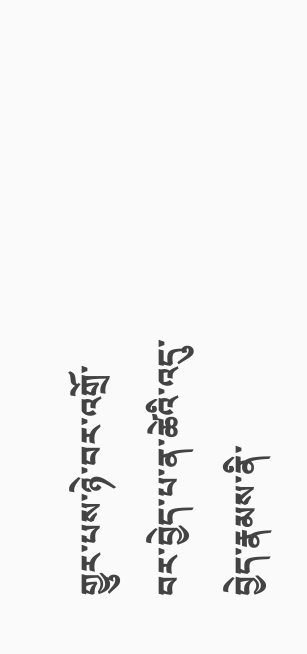གྱུར་པས་ཉེ་བར་འགྲོ་བར་བྱེད་པ་ན་ཚེའི་འདུ་བྱེད་རྣམས་ནི་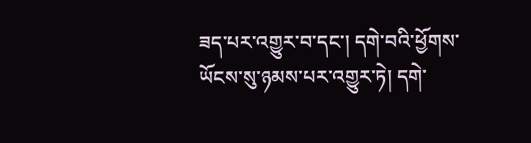ཟད་པར་འགྱུར་བ་དང་། དགེ་བའི་ཕྱོགས་ཡོངས་སུ་ཉམས་པར་འགྱུར་ཏེ། དགེ་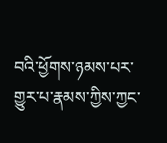བའི་ཕྱོགས་ཉམས་པར་གྱུར་པ་རྣམས་ཀྱིས་ཀྱང་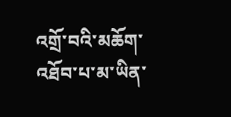འགྲོ་བའི་མཆོག་འཐོབ་པ་མ་ཡིན་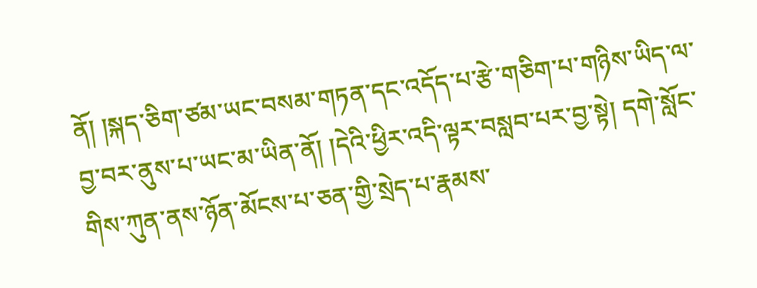ནོ། །སྐད་ཅིག་ཙམ་ཡང་བསམ་གཏན་དང་འདོད་པ་རྩེ་གཅིག་པ་གཉིས་ཡིད་ལ་བྱ་བར་ནུས་པ་ཡང་མ་ཡིན་ནོ། །དེའི་ཕྱིར་འདི་ལྟར་བསླབ་པར་བྱ་སྟེ། དགེ་སློང་གིས་ཀུན་ནས་ཉོན་མོངས་པ་ཅན་གྱི་སྲེད་པ་རྣམས་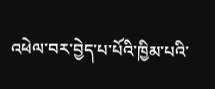འཕེལ་བར་བྱེད་པ་པོའི་ཁྱིམ་པའི་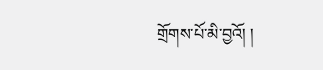གྲོགས་པོ་མི་བྱའོ། །